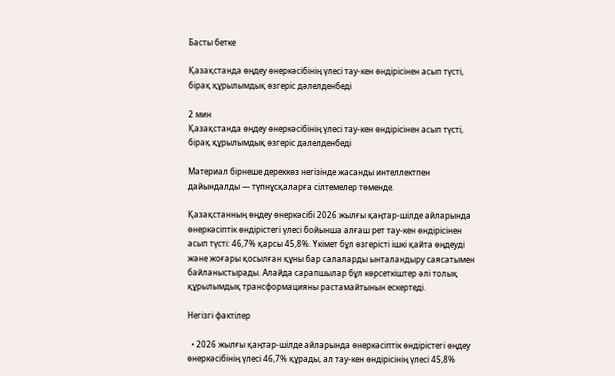Басты бетке

Қазақстанда өңдеу өнеркәсібінің үлесі тау-кен өндірісінен асып түсті, бірақ құрылымдық өзгеріс дәлелденбеді

2 мин
Қазақстанда өңдеу өнеркәсібінің үлесі тау-кен өндірісінен асып түсті, бірақ құрылымдық өзгеріс дәлелденбеді

Материал бірнеше дереккөз негізінде жасанды интеллектпен дайындалды — түпнұсқаларға сілтемелер төменде.

Қазақстанның өңдеу өнеркәсібі 2026 жылғы қаңтар-шілде айларында өнеркәсіптік өндірістегі үлесі бойынша алғаш рет тау-кен өндірісінен асып түсті: 46,7% қарсы 45,8%. Үкімет бұл өзгерісті ішкі қайта өңдеуді және жоғары қосылған құны бар салаларды ынталандыру саясатымен байланыстырады. Алайда сарапшылар бұл көрсеткіштер әлі толық құрылымдық трансформацияны растамайтынын ескертеді.

Негізгі фактілер

  • 2026 жылғы қаңтар-шілде айларында өнеркәсіптік өндірістегі өңдеу өнеркәсібінің үлесі 46,7% құрады, ал тау-кен өндірісінің үлесі 45,8%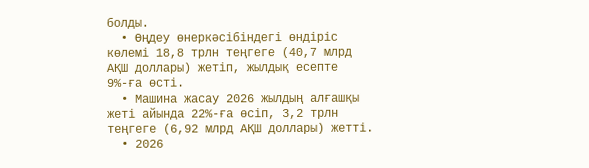болды.
  • Өңдеу өнеркәсібіндегі өндіріс көлемі 18,8 трлн теңгеге (40,7 млрд АҚШ доллары) жетіп, жылдық есепте 9%-ға өсті.
  • Машина жасау 2026 жылдың алғашқы жеті айында 22%-ға өсіп, 3,2 трлн теңгеге (6,92 млрд АҚШ доллары) жетті.
  • 2026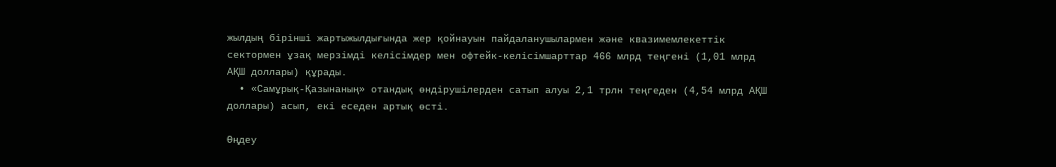жылдың бірінші жартыжылдығында жер қойнауын пайдаланушылармен және квазимемлекеттік сектормен ұзақ мерзімді келісімдер мен офтейк-келісімшарттар 466 млрд теңгені (1,01 млрд АҚШ доллары) құрады.
  • «Самұрық-Қазынаның» отандық өндірушілерден сатып алуы 2,1 трлн теңгеден (4,54 млрд АҚШ доллары) асып, екі еседен артық өсті.

Өңдеу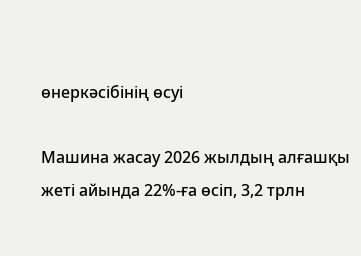өнеркәсібінің өсуі

Машина жасау 2026 жылдың алғашқы жеті айында 22%-ға өсіп, 3,2 трлн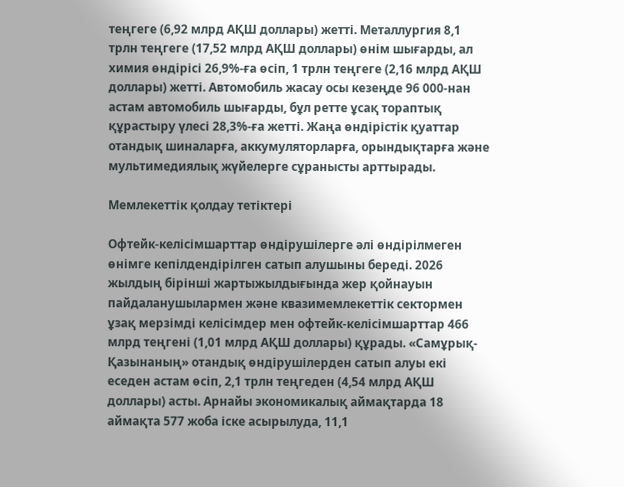теңгеге (6,92 млрд АҚШ доллары) жетті. Металлургия 8,1 трлн теңгеге (17,52 млрд АҚШ доллары) өнім шығарды, ал химия өндірісі 26,9%-ға өсіп, 1 трлн теңгеге (2,16 млрд АҚШ доллары) жетті. Автомобиль жасау осы кезеңде 96 000-нан астам автомобиль шығарды, бұл ретте ұсақ тораптық құрастыру үлесі 28,3%-ға жетті. Жаңа өндірістік қуаттар отандық шиналарға, аккумуляторларға, орындықтарға және мультимедиялық жүйелерге сұранысты арттырады.

Мемлекеттік қолдау тетіктері

Офтейк-келісімшарттар өндірушілерге әлі өндірілмеген өнімге кепілдендірілген сатып алушыны береді. 2026 жылдың бірінші жартыжылдығында жер қойнауын пайдаланушылармен және квазимемлекеттік сектормен ұзақ мерзімді келісімдер мен офтейк-келісімшарттар 466 млрд теңгені (1,01 млрд АҚШ доллары) құрады. «Самұрық-Қазынаның» отандық өндірушілерден сатып алуы екі еседен астам өсіп, 2,1 трлн теңгеден (4,54 млрд АҚШ доллары) асты. Арнайы экономикалық аймақтарда 18 аймақта 577 жоба іске асырылуда, 11,1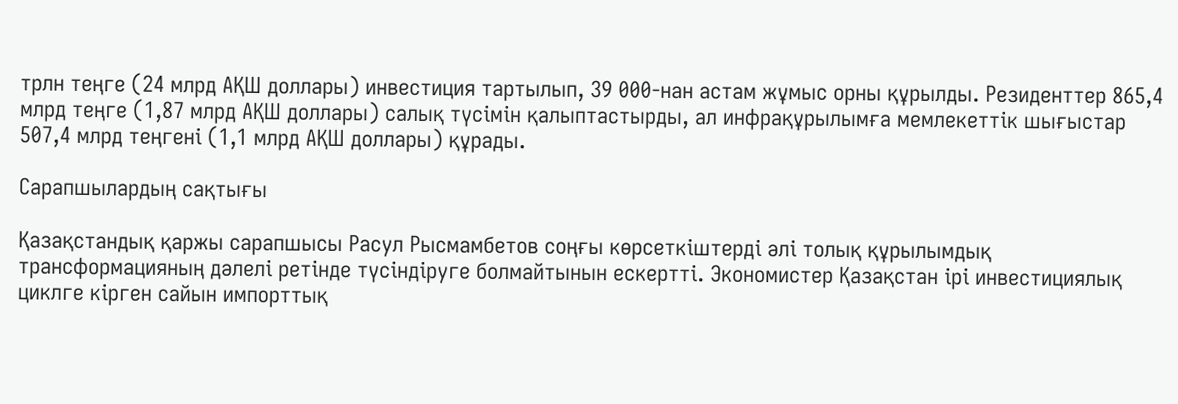трлн теңге (24 млрд АҚШ доллары) инвестиция тартылып, 39 000-нан астам жұмыс орны құрылды. Резиденттер 865,4 млрд теңге (1,87 млрд АҚШ доллары) салық түсімін қалыптастырды, ал инфрақұрылымға мемлекеттік шығыстар 507,4 млрд теңгені (1,1 млрд АҚШ доллары) құрады.

Сарапшылардың сақтығы

Қазақстандық қаржы сарапшысы Расул Рысмамбетов соңғы көрсеткіштерді әлі толық құрылымдық трансформацияның дәлелі ретінде түсіндіруге болмайтынын ескертті. Экономистер Қазақстан ірі инвестициялық циклге кірген сайын импорттық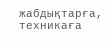жабдықтарға, техникаға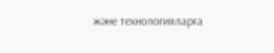және технологияларға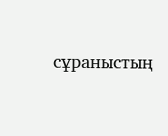сұраныстың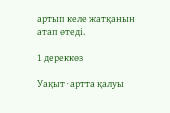артып келе жатқанын атап өтеді.

1 дереккөз

Уақыт · артта қалуы